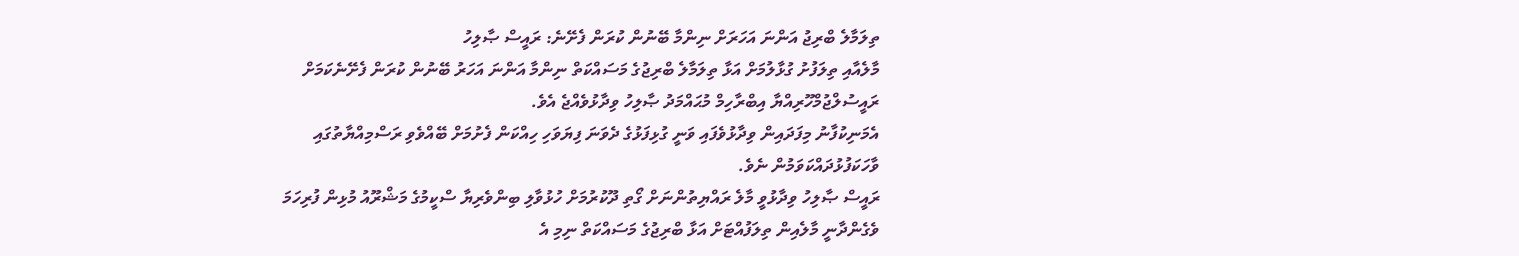ތިލަމާލެ ބްރިޖު އަންނަ އަހަރަށް ނިންމާ ބޭނުން ކުރަން ފެށޭނެ: ރައީސް ޞާލިހު
މާލެއާއި ތިލަފުށު ގުޅާލުމަށް އަޅާ ތިލަމާލެ ބްރިޖުގެ މަސައްކަތް ނިންމާ އަންނަ އަހަރު ބޭނުން ކުރަން ފެށޭނެކަމަށް ރައީސުލްޖުމްހޫރިއްޔާ އިބްރާހިމް މުޙައްމަދު ޞާލިހު ވިދާޅުވެއްޖެ އެވެ.
އެމަނިކުފާނު މިފަދައިން ވިދާޅުވެފައި ވަނީ ގުޅިފަޅުގެ ދެވަނަ ފިޔަވަހި ހިއްކަން ފެށުމަށް ބޭއްވެވި ރަސްމިއްޔާތުގައި ވާހަކަފުޅުދައްކަވަމުން ނެވެ.
ރައީސް ޞާލިހު ވިދާޅުވީ މާލެ ރައްޔިތުންނަށް ގޯތި ދޫކުރުމަށް ހުޅުވާލި ބިންވެރިޔާ ސްކީމުގެ މަޝްރޫއު މުޅިން ފުރިހަމަ ވެގެންދާނީ މާލެއިން ތިލަފުއްޓަށް އަޅާ ބްރިޖުގެ މަސައްކަތް ނިމި އެ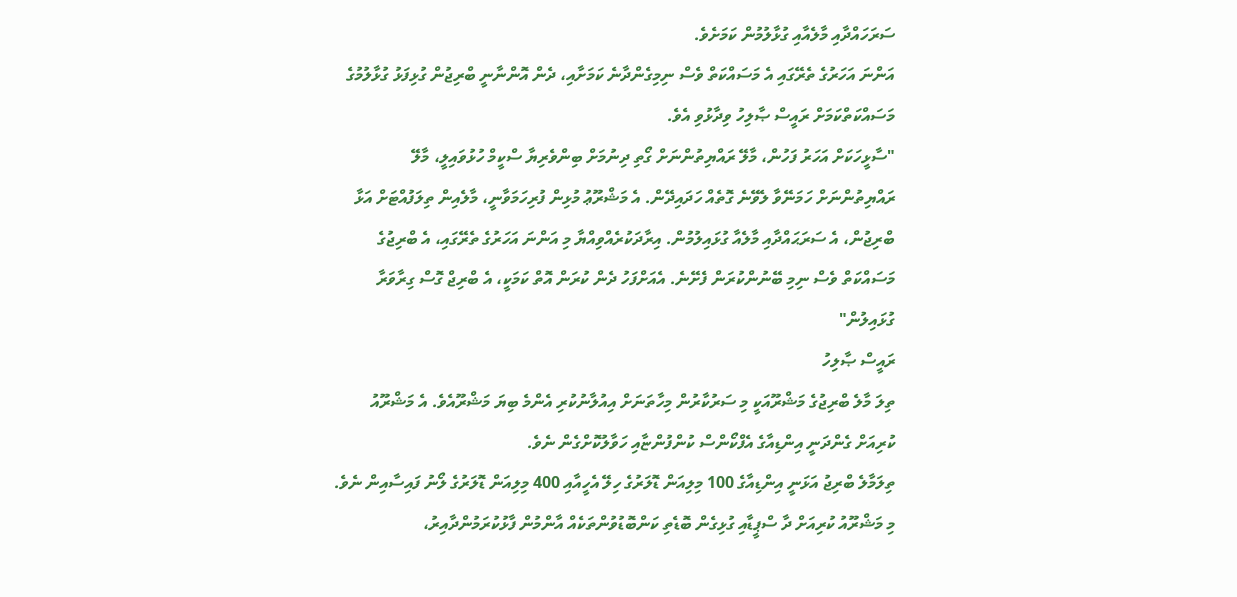ސަރަހައްދާއި މާލެއާއި ގުޅާލުމުން ކަމަށެވެ.
އަންނަ އަހަރުގެ ތެރޭގައި އެ މަސައްކަތް ވެސް ނިމިގެންދާނެ ކަމަށާއި، ދެން އޮންނާނީ ބްރިޖުން ގުޅިފަޅު ގުޅާލުމުގެ މަސައްކަތްކަމަށް ރައީސް ޞާލިހު ވިދާޅުވި އެވެ.
"ސާޅީހަކަށް އަހަރު ފަހުން، މާލޭ ރައްޔިތުންނަށް ގޯތި ދިނުމަށް ބިންވެރިޔާ ސްކީމް ހުޅުވައިލީ، މާލޭ ރައްޔިތުންނަށް ހަމަނޭވާ ލެވޭނެ ގޮތެއް ހަދައިދޭން. އެ މަޝްރޫޢު މުޅިން ފުރިހަމަވާނީ، މާލެއިން ތިލަފުއްޓަށް އަޅާ ބްރިޖުން، އެ ސަރަޙައްދާއި މާލެއާ ގުޅައިލުމުން. އިރާދަކުރެއްވިއްޔާ މި އަންނަ އަހަރުގެ ތެރޭގައި، އެ ބްރިޖުގެ މަސައްކަތް ވެސް ނިމި ބޭނުންކުރަން ފެށޭނެ. އެއަށްފަހު ދެން ކުރަން އޮތް ކަމަކީ، އެ ބްރިޖް ގޮސް ގިރާވަރާ ގުޅައިލުން"
ރައީސް ޞާލިހު
ތިލަ މާލެ ބްރިޖުގެ މަޝްރޫއަކީ މި ސަރުކާރުން މިހާތަނަށް އިއުލާނުކުރި އެންމެ ބިޔަ މަޝްރޫއެވެ. އެ މަޝްރޫއު ކުރިއަށް ގެންދަނީ އިންޑިއާގެ އެފްކޯންސް ކުންފުންޏާއި ހަވާލުކޮށްގެން ނެވެ.
ތިލަމާލެ ބްރިޖު އަޅަނީ އިންޑިއާގެ 100 މިލިއަން ޑޮލަރުގެ ހިލޭ އެހީއާއި 400 މިލިއަން ޑޮލަރުގެ ލޯނު ފައިސާއިން ނެވެ.
މި މަޝްރޫއު ކުރިއަށް ދާ ސްޕީޑާއި ގުޅިގެން ބޮޑެތި ކަންބޮޑުވުންތަކެއް އާންމުން ފާޅުކުރަމުންދާއިރު،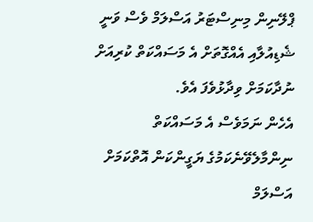ޕްލޭނިން މިނިސްޓަރު އަސްލަމް ވެސް ވަނީ ޝެޑިއުލާއި އެއްގޮތަށް އެ މަސައްކަތް ކުރިއަށް ނުދާކަމަށް ވިދާޅުވެފަ އެވެ.
އެހެން ނަމަވެސް އެ މަސައްކަތް ނިންމާލެވޭނެކަމުގެ ޔަގީންކަން އޮތްކަމަށް އަސްލަމް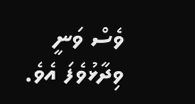ވެސް ވަނީ ވިދާޅުވެފަ އެވެ.